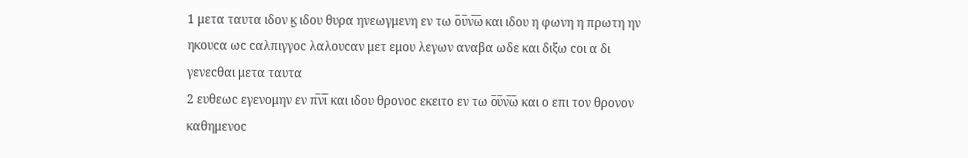1 μετα ταυτα ιδον ϗ ιδου θυρα ηνεωγμενη εν τω ο̅υ̅ν̅ω̅ και ιδου η φωνη η πρωτη ην ηκουϲα ωϲ ϲαλπιγγοϲ λαλουϲαν μετ εμου λεγων αναβα ωδε και διξω ϲοι α δι γενεϲθαι μετα ταυτα
2 ευθεωϲ εγενομην εν π̅ν̅ι̅ και ιδου θρονοϲ εκειτο εν τω ο̅υ̅ν̅ω̅ και ο επι τον θρονον καθημενοϲ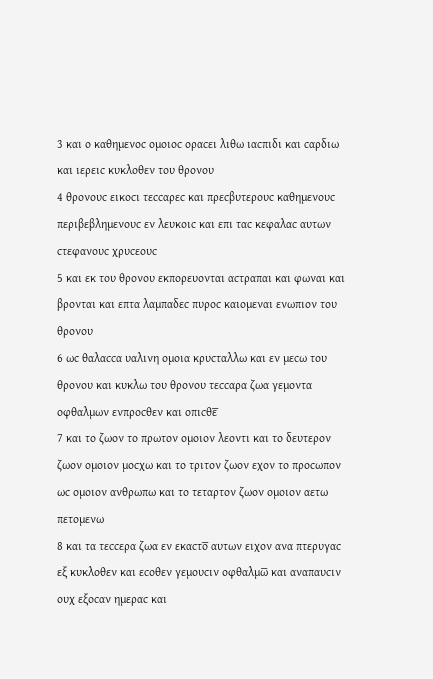3 και ο καθημενοϲ ομοιοϲ οραϲει λιθω ιαϲπιδι και ϲαρδιω και ιερειϲ κυκλοθεν του θρονου
4 θρονουϲ εικοϲι τεϲϲαρεϲ και πρεϲβυτερουϲ καθημενουϲ περιβεβλημενουϲ εν λευκοιϲ και επι ταϲ κεφαλαϲ αυτων ϲτεφανουϲ χρυϲεουϲ
5 και εκ του θρονου εκπορευονται αϲτραπαι και φωναι και βρονται και επτα λαμπαδεϲ πυροϲ καιομεναι ενωπιον του θρονου
6 ωϲ θαλαϲϲα υαλινη ομοια κρυϲταλλω και εν μεϲω του θρονου και κυκλω του θρονου τεϲϲαρα ζωα γεμοντα οφθαλμων ενπροϲθεν και οπιϲθε̅
7 και το ζωον το πρωτον ομοιον λεοντι και το δευτερον ζωον ομοιον μοϲχω και το τριτον ζωον εχον το προϲωπον ωϲ ομοιον ανθρωπω και το τεταρτον ζωον ομοιον αετω πετομενω
8 και τα τεϲϲερα ζωα εν εκαϲτο̅ αυτων ειχον ανα πτερυγαϲ εξ κυκλοθεν και εϲοθεν γεμουϲιν οφθαλμω̅ και αναπαυϲιν ουχ εξοϲαν ημεραϲ και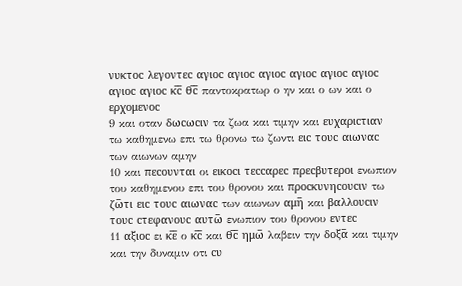νυκτοϲ λεγοντεϲ αγιοϲ αγιοϲ αγιοϲ αγιοϲ αγιοϲ αγιοϲ αγιοϲ αγιοϲ κ̅ϲ̅ θ̅ϲ̅ παντοκρατωρ ο ην και ο ων και ο ερχομενοϲ
9 και οταν δωϲωϲιν τα ζωα και τιμην και ευχαριϲτιαν τω καθημενω επι τω θρονω τω ζωντι ειϲ τουϲ αιωναϲ των αιωνων αμην
10 και πεϲουνται οι εικοϲι τεϲϲαρεϲ πρεϲβυτεροι ενωπιον του καθημενου επι του θρονου και προϲκυνηϲουϲιν τω ζω̅τι ειϲ τουϲ αιωναϲ των αιωνων αμη̅ και βαλλουϲιν τουϲ ϲτεφανουϲ αυτω̅ ενωπιον του θρονου εντεϲ
11 αξιοϲ ει κ̅ε̅ ο κ̅ϲ̅ και θ̅ϲ̅ ημω̅ λαβειν την δοξα̅ και τιμην και την δυναμιν οτι ϲυ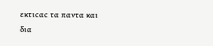εκτιϲαϲ τα παντα και δια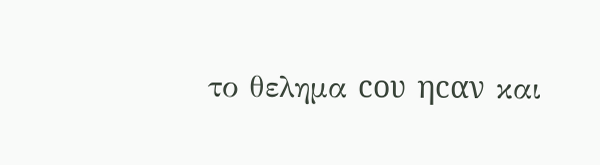το θελημα ϲου ηϲαν και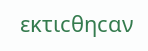εκτιϲθηϲαν